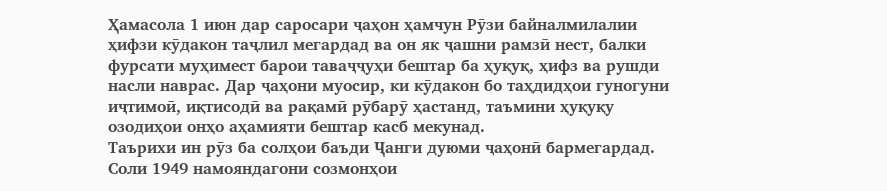Ҳамасола 1 июн дар саросари ҷаҳон ҳамчун Рӯзи байналмилалии ҳифзи кӯдакон таҷлил мегардад ва он як ҷашни рамзӣ нест, балки фурсати муҳимест барои таваҷҷуҳи бештар ба ҳуқуқ, ҳифз ва рушди насли наврас. Дар ҷаҳони муосир, ки кӯдакон бо таҳдидҳои гуногуни иҷтимоӣ, иқтисодӣ ва рақамӣ рӯбарӯ ҳастанд, таъмини ҳуқуқу озодиҳои онҳо аҳамияти бештар касб мекунад.
Таърихи ин рӯз ба солҳои баъди Ҷанги дуюми ҷаҳонӣ бармегардад. Соли 1949 намояндагони созмонҳои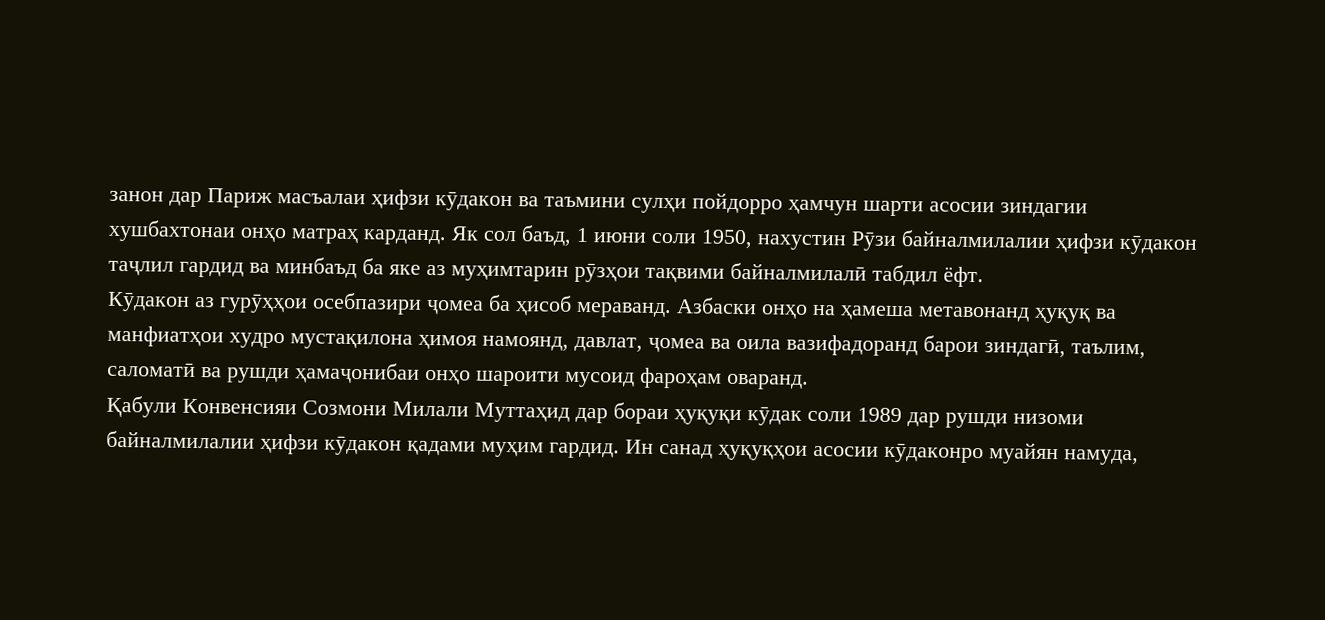занон дар Париж масъалаи ҳифзи кӯдакон ва таъмини сулҳи пойдорро ҳамчун шарти асосии зиндагии хушбахтонаи онҳо матраҳ карданд. Як сол баъд, 1 июни соли 1950, нахустин Рӯзи байналмилалии ҳифзи кӯдакон таҷлил гардид ва минбаъд ба яке аз муҳимтарин рӯзҳои тақвими байналмилалӣ табдил ёфт.
Кӯдакон аз гурӯҳҳои осебпазири ҷомеа ба ҳисоб мераванд. Азбаски онҳо на ҳамеша метавонанд ҳуқуқ ва манфиатҳои худро мустақилона ҳимоя намоянд, давлат, ҷомеа ва оила вазифадоранд барои зиндагӣ, таълим, саломатӣ ва рушди ҳамаҷонибаи онҳо шароити мусоид фароҳам оваранд.
Қабули Конвенсияи Созмони Милали Муттаҳид дар бораи ҳуқуқи кӯдак соли 1989 дар рушди низоми байналмилалии ҳифзи кӯдакон қадами муҳим гардид. Ин санад ҳуқуқҳои асосии кӯдаконро муайян намуда,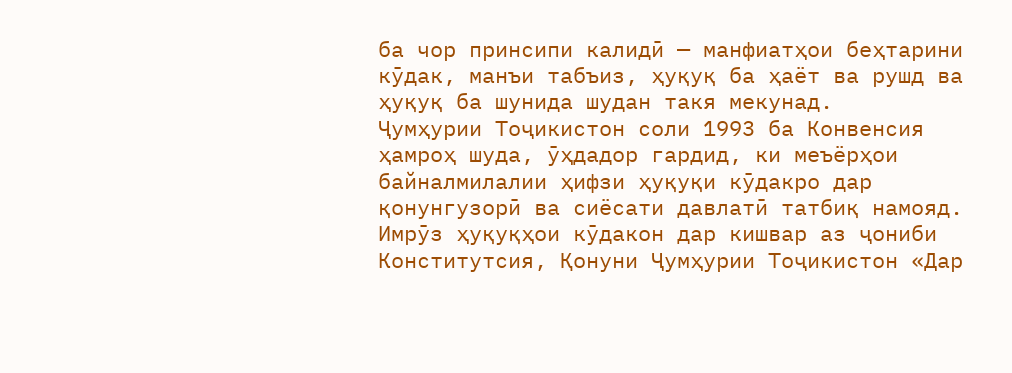ба чор принсипи калидӣ — манфиатҳои беҳтарини кӯдак, манъи табъиз, ҳуқуқ ба ҳаёт ва рушд ва ҳуқуқ ба шунида шудан такя мекунад.
Ҷумҳурии Тоҷикистон соли 1993 ба Конвенсия ҳамроҳ шуда, ӯҳдадор гардид, ки меъёрҳои байналмилалии ҳифзи ҳуқуқи кӯдакро дар қонунгузорӣ ва сиёсати давлатӣ татбиқ намояд. Имрӯз ҳуқуқҳои кӯдакон дар кишвар аз ҷониби Конститутсия, Қонуни Ҷумҳурии Тоҷикистон «Дар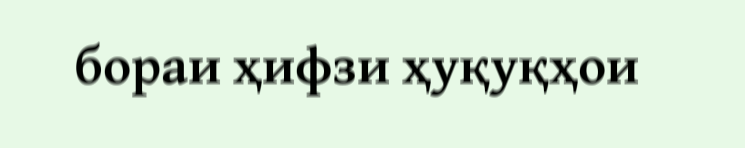бораи ҳифзи ҳуқуқҳои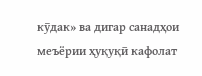кӯдак» ва дигар санадҳои меъёрии ҳуқуқӣ кафолат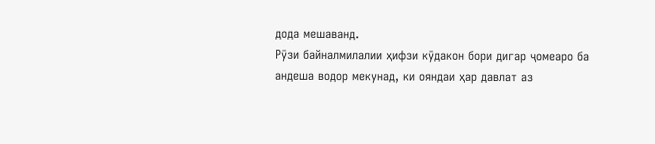дода мешаванд.
Рӯзи байналмилалии ҳифзи кӯдакон бори дигар ҷомеаро ба андеша водор мекунад, ки ояндаи ҳар давлат аз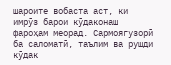шароите вобаста аст, ки имрӯз барои кӯдаконаш фароҳам меорад. Сармоягузорӣ ба саломатӣ, таълим ва рушди кӯдак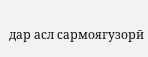дар асл сармоягузорӣ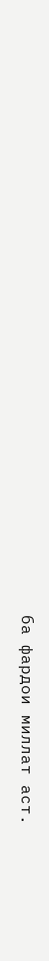ба фардои миллат аст.